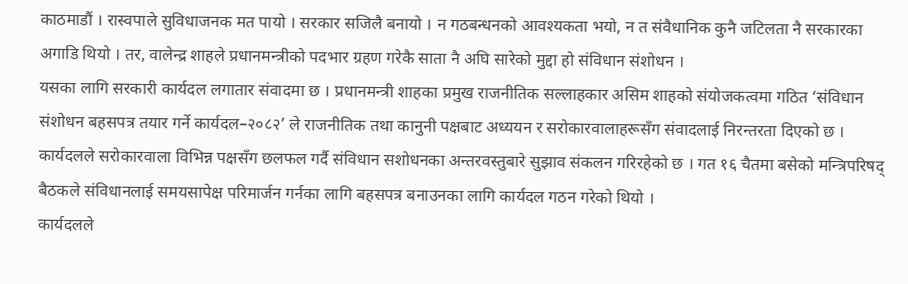काठमाडौं । रास्वपाले सुविधाजनक मत पायो । सरकार सजिलै बनायो । न गठबन्धनको आवश्यकता भयो, न त संवैधानिक कुनै जटिलता नै सरकारका अगाडि थियो । तर, वालेन्द्र शाहले प्रधानमन्त्रीको पदभार ग्रहण गरेकै साता नै अघि सारेको मुद्दा हो संविधान संशोधन ।
यसका लागि सरकारी कार्यदल लगातार संवादमा छ । प्रधानमन्त्री शाहका प्रमुख राजनीतिक सल्लाहकार असिम शाहको संयोजकत्वमा गठित ‘संविधान संशोधन बहसपत्र तयार गर्ने कार्यदल–२०८२’ ले राजनीतिक तथा कानुनी पक्षबाट अध्ययन र सरोकारवालाहरूसँग संवादलाई निरन्तरता दिएको छ । कार्यदलले सरोकारवाला विभिन्न पक्षसँग छलफल गर्दै संविधान सशोधनका अन्तरवस्तुबारे सुझाव संकलन गरिरहेको छ । गत १६ चैतमा बसेको मन्त्रिपरिषद् बैठकले संविधानलाई समयसापेक्ष परिमार्जन गर्नका लागि बहसपत्र बनाउनका लागि कार्यदल गठन गरेको थियो ।
कार्यदलले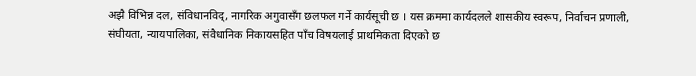अझै विभिन्न दल, संविधानविद्, नागरिक अगुवासँग छलफल गर्ने कार्यसूची छ । यस क्रममा कार्यदलले शासकीय स्वरूप, निर्वाचन प्रणाली, संघीयता, न्यायपालिका, संवैधानिक निकायसहित पाँच विषयलाई प्राथमिकता दिएको छ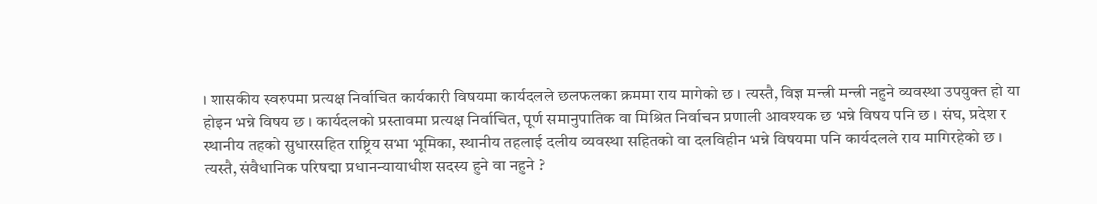। शासकीय स्वरुपमा प्रत्यक्ष निर्वाचित कार्यकारी विषयमा कार्यदलले छलफलका क्रममा राय मागेको छ । त्यस्तै, विज्ञ मन्त्री मन्त्री नहुने व्यवस्था उपयुक्त हो या होइन भन्ने विषय छ । कार्यदलको प्रस्तावमा प्रत्यक्ष निर्वाचित, पूर्ण समानुपातिक वा मिश्रित निर्वाचन प्रणाली आवश्यक छ भन्ने विषय पनि छ । संघ, प्रदेश र स्थानीय तहको सुधारसहित राष्ट्रिय सभा भूमिका, स्थानीय तहलाई दलीय व्यवस्था सहितको वा दलविहीन भन्ने विषयमा पनि कार्यदलले राय मागिरहेको छ ।
त्यस्तै, संवैधानिक परिषद्मा प्रधानन्यायाधीश सदस्य हुने वा नहुने ?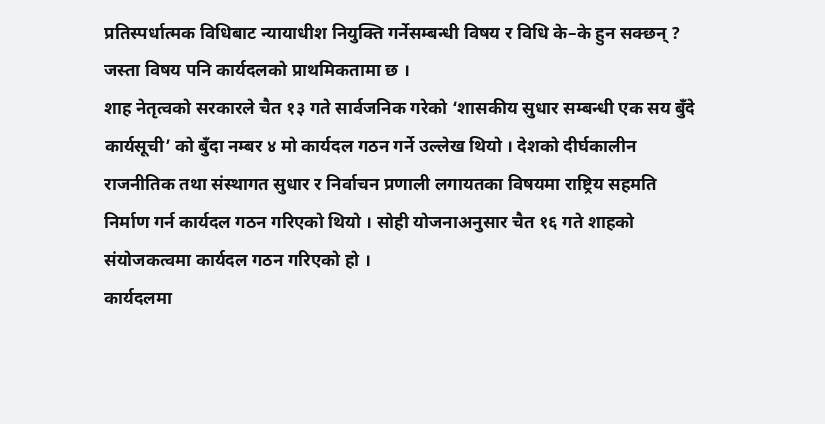प्रतिस्पर्धात्मक विधिबाट न्यायाधीश नियुक्ति गर्नेसम्बन्धी विषय र विधि के–के हुन सक्छन् ? जस्ता विषय पनि कार्यदलको प्राथमिकतामा छ ।
शाह नेतृत्वको सरकारले चैत १३ गते सार्वजनिक गरेको ‘शासकीय सुधार सम्बन्धी एक सय बुँदे कार्यसूची’ को बुँदा नम्बर ४ मो कार्यदल गठन गर्ने उल्लेख थियो । देशको दीर्घकालीन राजनीतिक तथा संस्थागत सुधार र निर्वाचन प्रणाली लगायतका विषयमा राष्ट्रिय सहमति निर्माण गर्न कार्यदल गठन गरिएको थियो । सोही योजनाअनुसार चैत १६ गते शाहको संयोजकत्वमा कार्यदल गठन गरिएको हो ।
कार्यदलमा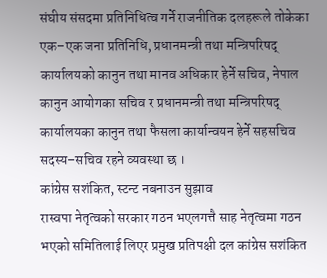संघीय संसदमा प्रतिनिधित्व गर्ने राजनीतिक दलहरूले तोकेका एक–एक जना प्रतिनिधि, प्रधानमन्त्री तथा मन्त्रिपरिषद् कार्यालयको कानुन तथा मानव अधिकार हेर्ने सचिव, नेपाल कानुन आयोगका सचिव र प्रधानमन्त्री तथा मन्त्रिपरिषद् कार्यालयका कानुन तथा फैसला कार्यान्वयन हेर्ने सहसचिव सदस्य–सचिव रहने व्यवस्था छ ।
कांग्रेस सशंकित, स्टन्ट नबनाउन सुझाव
रास्वपा नेतृत्वको सरकार गठन भएलगत्तै साह नेतृत्वमा गठन भएको समितिलाई लिएर प्रमुख प्रतिपक्षी दल कांग्रेस सशंकित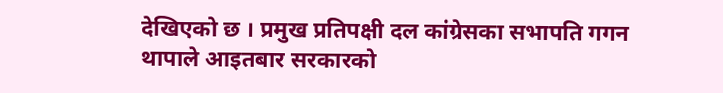देखिएको छ । प्रमुख प्रतिपक्षी दल कांग्रेसका सभापति गगन थापाले आइतबार सरकारको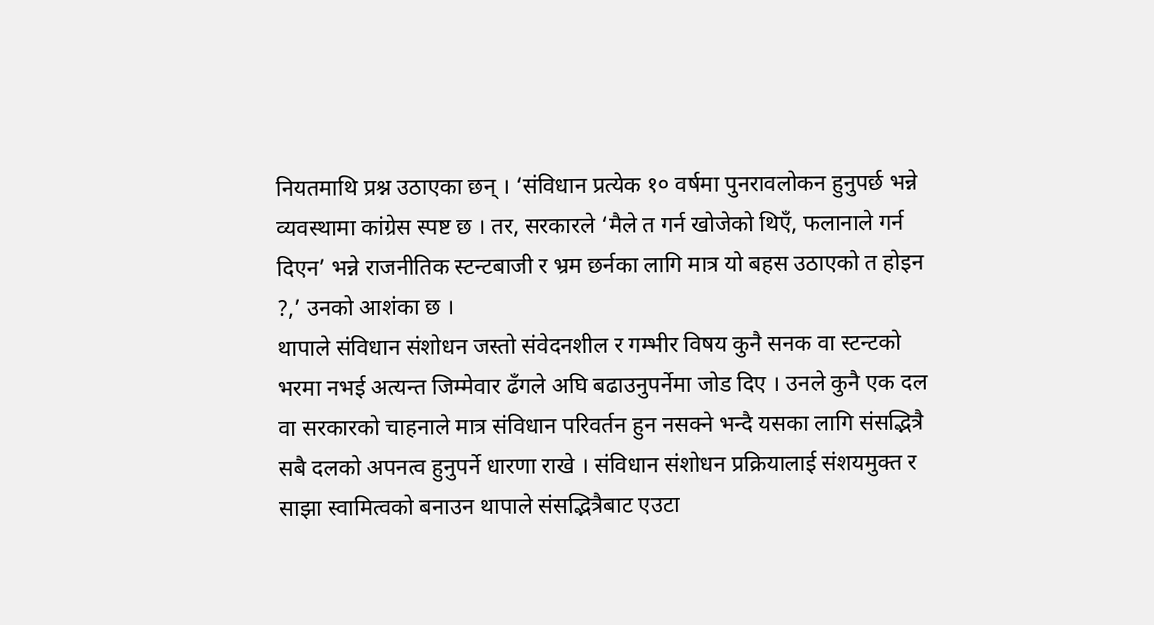नियतमाथि प्रश्न उठाएका छन् । ‘संविधान प्रत्येक १० वर्षमा पुनरावलोकन हुनुपर्छ भन्ने व्यवस्थामा कांग्रेस स्पष्ट छ । तर, सरकारले ‘मैले त गर्न खोजेको थिएँ, फलानाले गर्न दिएन’ भन्ने राजनीतिक स्टन्टबाजी र भ्रम छर्नका लागि मात्र यो बहस उठाएको त होइन ?,’ उनको आशंका छ ।
थापाले संविधान संशोधन जस्तो संवेदनशील र गम्भीर विषय कुनै सनक वा स्टन्टको भरमा नभई अत्यन्त जिम्मेवार ढँगले अघि बढाउनुपर्नेमा जोड दिए । उनले कुनै एक दल वा सरकारको चाहनाले मात्र संविधान परिवर्तन हुन नसक्ने भन्दै यसका लागि संसद्भित्रै सबै दलको अपनत्व हुनुपर्ने धारणा राखे । संविधान संशोधन प्रक्रियालाई संशयमुक्त र साझा स्वामित्वको बनाउन थापाले संसद्भित्रैबाट एउटा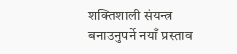शक्तिशाली संयन्त्र बनाउनुपर्ने नयाँ प्रस्ताव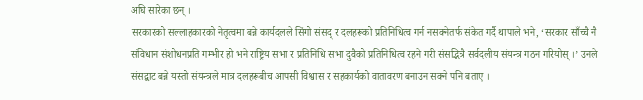अघि सारेका छन् ।
सरकारको सल्लाहकारको नेतृत्वमा बन्ने कार्यदलले सिंगो संसद् र दलहरूको प्रतिनिधित्व गर्न नसक्नेतर्फ संकेत गर्दै थापाले भने, ‘सरकार साँच्चै नै संविधान संशोधनप्रति गम्भीर हो भने राष्ट्रिय सभा र प्रतिनिधि सभा दुवैको प्रतिनिधित्व रहने गरी संसद्भित्रै सर्वदलीय संयन्त्र गठन गरियोस् ।’ उनले संसद्बाट बन्ने यस्तो संयन्त्रले मात्र दलहरूबीच आपसी विश्वास र सहकार्यको वातावरण बनाउन सक्ने पनि बताए ।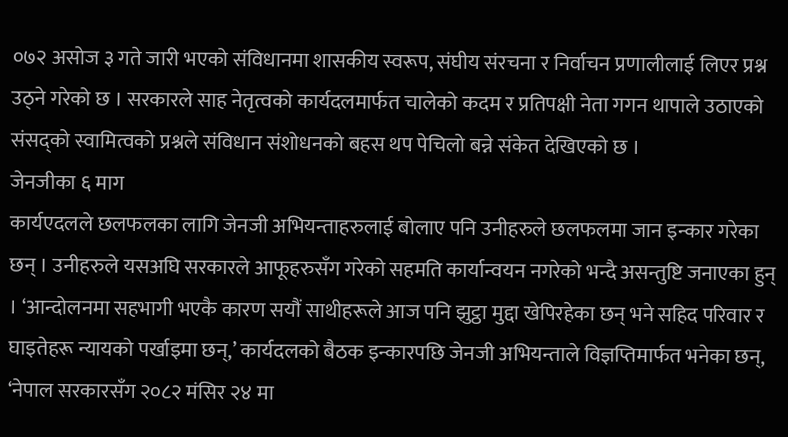०७२ असोज ३ गते जारी भएको संविधानमा शासकीय स्वरूप, संघीय संरचना र निर्वाचन प्रणालीलाई लिएर प्रश्न उठ्ने गरेको छ । सरकारले साह नेतृत्वको कार्यदलमार्फत चालेको कदम र प्रतिपक्षी नेता गगन थापाले उठाएको संसद्को स्वामित्वको प्रश्नले संविधान संशोधनको बहस थप पेचिलो बन्ने संकेत देखिएको छ ।
जेनजीका ६ माग
कार्यएदलले छलफलका लागि जेनजी अभियन्ताहरुलाई बोलाए पनि उनीहरुले छलफलमा जान इन्कार गरेका छन् । उनीहरुले यसअघि सरकारले आफूहरुसँग गरेको सहमति कार्यान्वयन नगरेको भन्दै असन्तुष्टि जनाएका हुन् । ‘आन्दोलनमा सहभागी भएकै कारण सयौं साथीहरूले आज पनि झुट्ठा मुद्दा खेपिरहेका छन् भने सहिद परिवार र घाइतेहरू न्यायको पर्खाइमा छन्,’ कार्यदलको बैठक इन्कारपछि जेनजी अभियन्ताले विज्ञप्तिमार्फत भनेका छन्, ‘नेपाल सरकारसँग २०८२ मंसिर २४ मा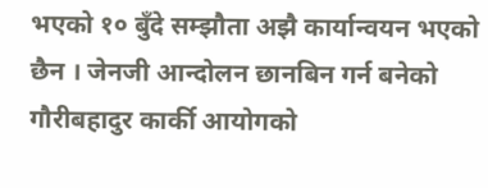भएको १० बुँदे सम्झौता अझै कार्यान्वयन भएको छैन । जेनजी आन्दोलन छानबिन गर्न बनेको गौरीबहादुर कार्की आयोगको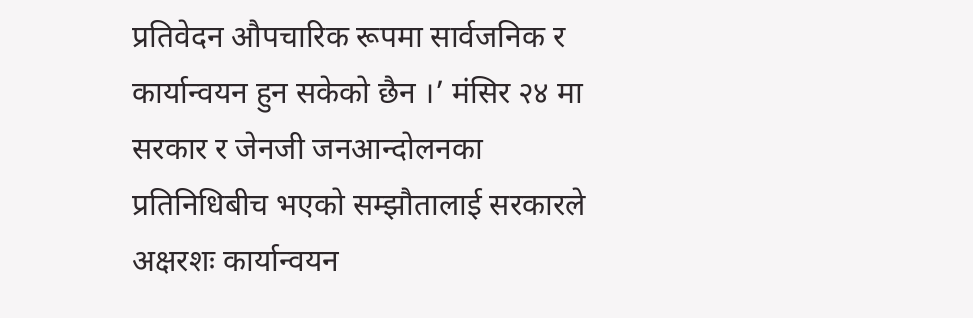प्रतिवेदन औपचारिक रूपमा सार्वजनिक र कार्यान्वयन हुन सकेको छैन ।’ मंसिर २४ मा सरकार र जेनजी जनआन्दोलनका प्रतिनिधिबीच भएको सम्झौतालाई सरकारले अक्षरशः कार्यान्वयन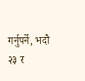गर्नुपर्ने, भदौ २३ र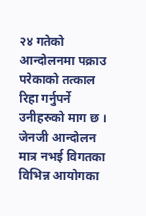२४ गतेको आन्दोलनमा पक्राउ परेकाको तत्काल रिहा गर्नुपर्ने उनीहरुको माग छ । जेनजी आन्दोलन मात्र नभई विगतका विभिन्न आयोगका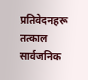प्रतिवेदनहरू तत्काल सार्वजनिक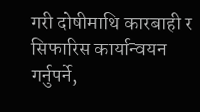गरी दोषीमाथि कारबाही र सिफारिस कार्यान्वयन गर्नुपर्ने,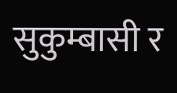सुकुम्बासी र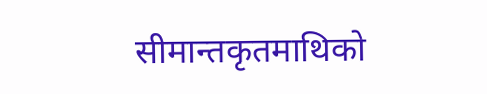सीमान्तकृतमाथिको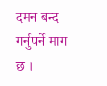दमन बन्द गर्नुपर्ने माग छ ।